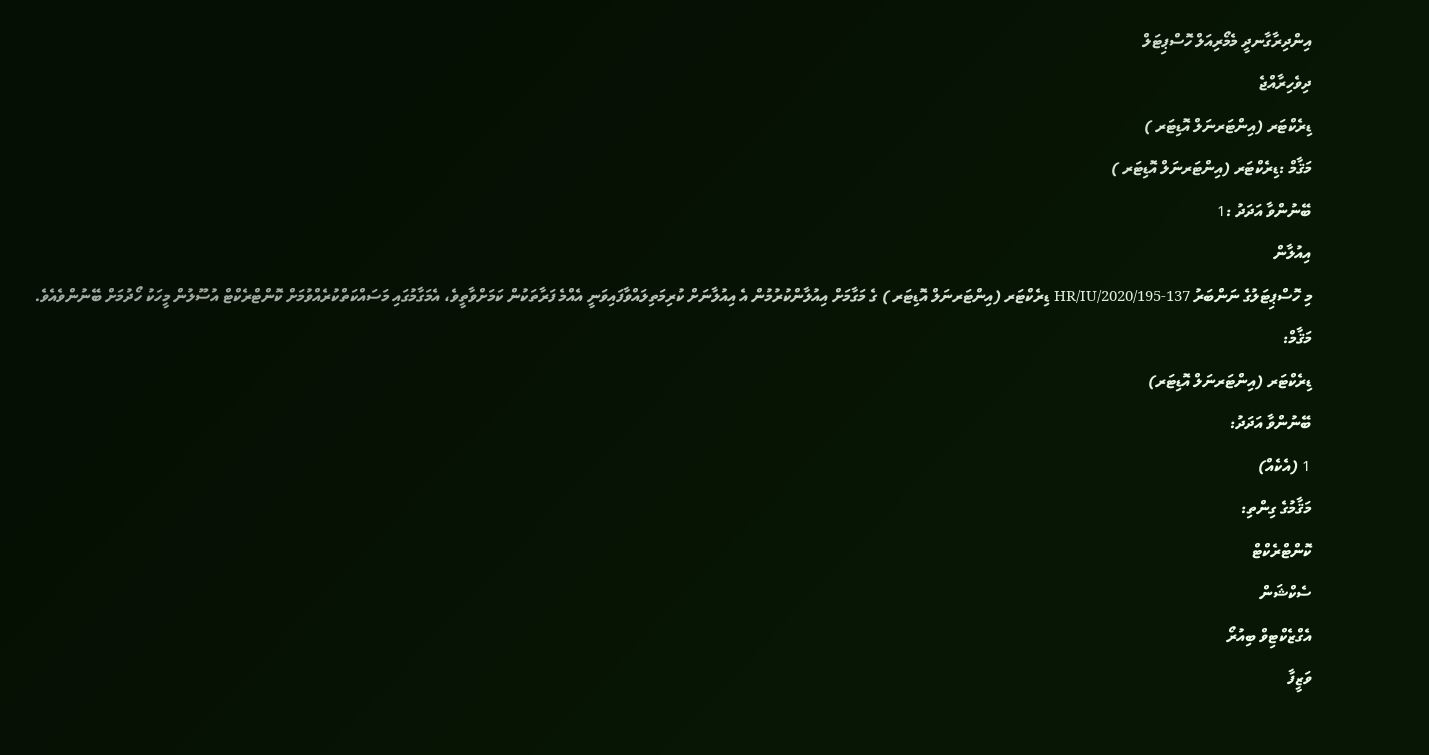އިންދިރާގާނދީ މެމޯރިއަލް ހޮސްޕިޓަލް
ދިވެހިރާއްޖެ
ޑިރެކްޓަރ (އިންޓަރނަލް އޮޑިޓަރ )
މަޤާމް :ޑިރެކްޓަރ (އިންޓަރނަލް އޮޑިޓަރ )
ބޭނުންވާ އަދަދު :1
އިއުލާން
މި ހޮސްޕިޓަލުގެ ނަންބަރު 137-HR/IU/2020/195 ޑިރެކްޓަރ (އިންޓަރނަލް އޮޑިޓަރ ) ގެ މަގާމަށް އިއުލާންކުރުމުން އެ އިއުލާނަށް ކުރިމަތިލައްވާފައިވަނީ އެއްމެ ފަރާތަކުން ކަމަށްވާތީވެ، އެމަގާމުގައި މަސައްކަތްކުރެއްވުމަށް ކޮންޓްރެކްޓް އުސޫލުން މީހަކު ހޯދުމަށް ބޭނުންވެއެވެ.
މަޤާމް:
ޑިރެކްޓަރ (އިންޓަރނަލް އޮޑިޓަރ)
ބޭނުންވާ އަދަދު:
1 (އެކެއް)
މަޤާމުގެ ގިންތި:
ކޮންޓްރެކްޓް
ސެކްޝަން
އެގްޒެކްޓިވް ބިއުރޯ
ވަޒީފާ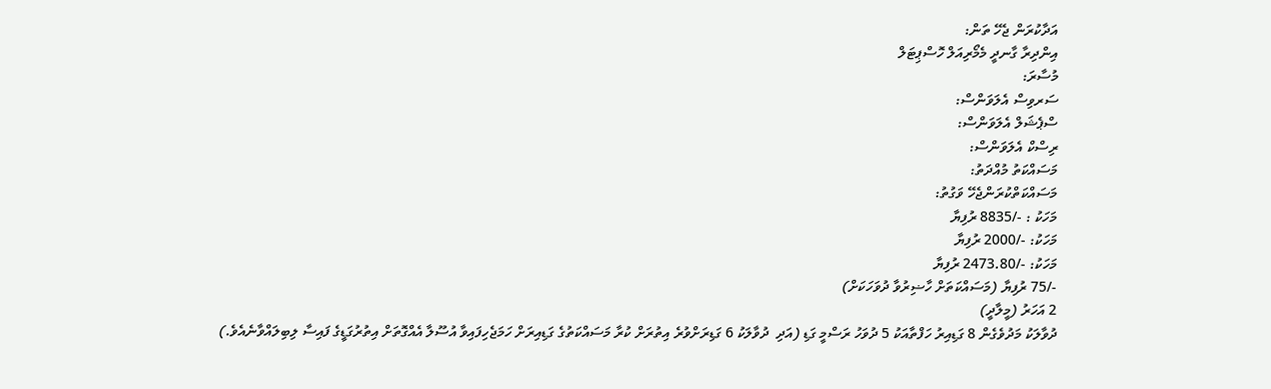އަދާކުރަން ޖެހޭ ތަން:
އިންދިރާ ގާނދީ މެމޯރިއަލް ހޮސްޕިޓަލް
މުސާރަ:
ސަރވިސް އެލަވަންސް:
ސްޕެޝަލް އެލަވަންސް:
ރިސްކް އެލަވަންސް:
މަސައްކަތު މުއްދަތު:
މަސައްކަތްކުރަންޖެހޭ ވަގުތު:
މަހަކު : -/8835 ރުފިޔާ
މަހަކު: -/2000 ރުފިޔާ
މަހަކު: -/2473.80 ރުފިޔާ
-/75 ރުފިޔާ (މަސައްކަތަށް ހާޟިރުވާ ދުވަހަކަށް)
2 އަހަރު (މީލާދީ)
ދުވާލަކު މަދުވެގެން 8 ގަޑިއިރު ހަފްތާއަކު 5 ދުވަހު ރަސްމީ ގަޑި (އަދި  ދުވާލަކު 6 ގަޑިރަށްވުރެ އިތުރަށް ކުރާ މަސައްކަތުގެ ގަޑިއިރަށް ހަމަޖެހިފައިވާ އުސޫލާ އެއްގޮތަށް އިތުރުގަޑީގެ ފައިސާ ލިބިލައްވާނެއެވެ.)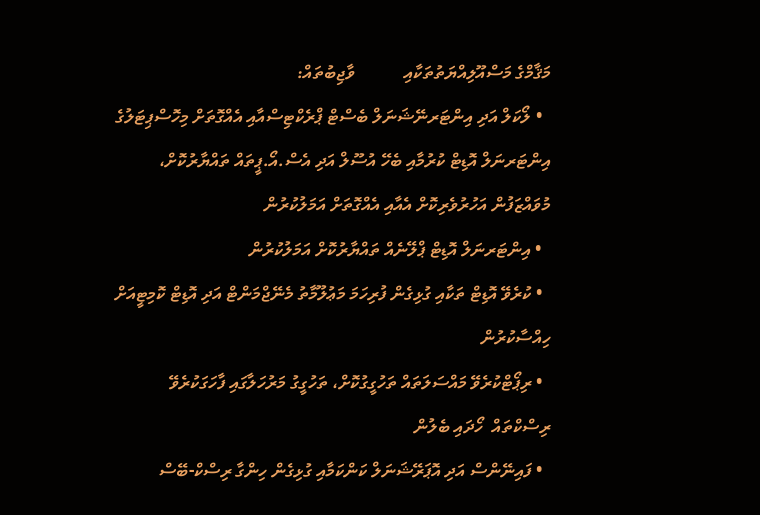މަޤާމްގެ މަސްއޫލިއްޔަތުތަކާއި           ވާޖިބުތައް:
  • ލޯކަލް އަދި އިންޓަރނޭޝަނަލް ބެސްޓް ޕްރެކްޓިސްއާއި އެއްގޮތަށް މިހޮސްޕިޓަލުގެ އިންޓަރނަލް އޮޑިޓް ކުރުމާއި ބެހޭ އުސޫލް އަދި އެސް.އޯ.ޕީތައް ތައްޔާރުކޮށް، މުވައްޒަފުން އަހުރުވެރިކޮށް އެއާއި އެއްގޮތަށް އަމަލުކުރުން
  • އިންޓަރނަލް އޮޑިޓް ޕްލޭނެއް ތައްޔާރުކޮށް އަމަލުކުރުން
  • ކުރެވޭ އޮޑިޓް ތަކާއި ގުޅިގެން ފުރިހަމަ މަޢުލޫމާތު މެނޭޖްމަންޓް އަދި އޮޑިޓް ކޮމިޓީއަށް ހިއްސާކުރުން
  • ރިޕޯޓްކުރެވޭ މައްސަލަތައް ތަހުގީގުކޮށް، ތަހުގީގު މަރުހަލާގައި ފާހަގަކުރެވޭ ރިސްކްތައް  ހޯދައި ބެލުން
  • ފައިނޭންސް އަދި އޮޕަރޭޝަނަލް ކަންކަމާއި ގުޅިގެން ހިންގާ ރިސްކް-ބޭސް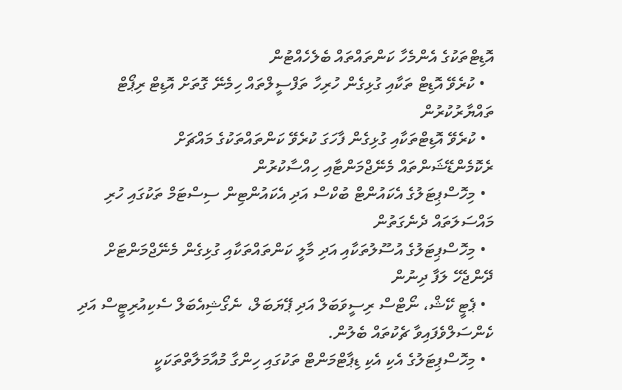އޮޑިޓްތަކުގެ އެންމެހާ ކަންތައްތައް ބެލެހެއްޓުން
  • ކުރެވޭ އޮޑިޓް ތަކާއި ގުޅިގެން ހުރިހާ ތަފްސީލްތައް ހިމެނޭ ގޮތަށް އޮޑިޓް ރިޕޯޓް ތައްޔާރުކުރުން
  • ކުރެވޭ އޮޑިޓްތަކާއި ގުޅިގެން ފާހަގަ ކުރެވޭ ކަންތައްތަކުގެ މައްޗަށް ރެކޮމެންޑޭޝަންތައް މެނޭޖްމަންޓާއި ހިއްސާކުރުން
  • މިހޮސްޕިޓަލުގެ އެކައުންޓް ބުކްސް އަދި އެކައުންޓިން ސިސްޓަމް ތަކުގައި ހުރި މައްސަލަތައް ދެނެގަތުން
  • މިހޮސްޕިޓަލުގެ އުސޫލުތަކާއި އަދި މާލީ ކަންތައްތަކާއި ގުޅިގެން މެނޭޖްމަންޓަށް ދޭންޖެހޭ ލަފާ ދިނުން
  • ޕެޓީ ކޭޝް، ނޯޓްސް ރިސީވަބަލް އަދި ޕޭޔަބަލް، ނެގޯޝިއެބަލް ސެކިއުރިޓީސް އަދި ކެންސަލްވެފައިވާ ޗެކުތައް ބެލުން.
  • މިހޮސްޕިޓަލުގެ އެކި އެކި ޑިޕާޓްމަންޓް ތަކުގައި ހިންގާ މުއާމަލާތްތަކަކީ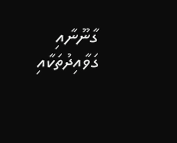ގާނޫނާއި ގަވާއިދުތަކާއި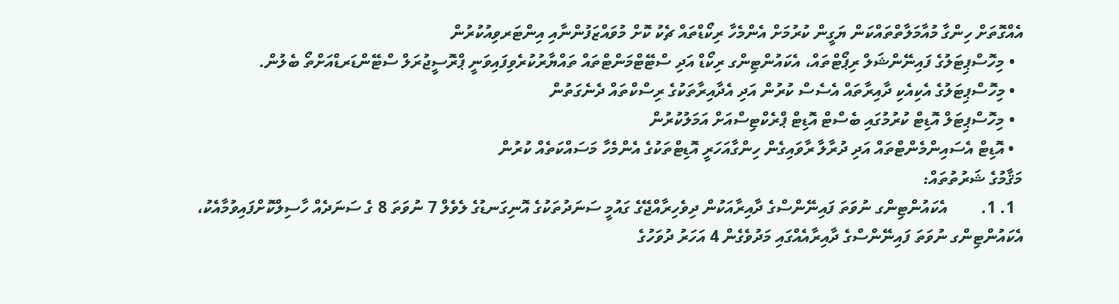އެއްގޮތަށް ހިންގާ މުއާމަލާތްތައްކަން ޔަގީން ކުރުމަށް އެންމެހާ ރިކޯޑްތައް ޗެކު ކޮށް މުވައްޒަފުންނާއި އިންޓަރވިއުކުރުން
  • މިހޮސްޕިޓަލުގެ ފައިނޭންޝަލް ރިޕޯޓްތައް، އެކައުންޓިންގ ރިކޯޑް އަދި ސްޓޭޓްމަންޓްތައް ތައްޔާރުކުރެވިފައިވަނީ ޕްރޮސީޖުރަލް ސްޓޭންޑަރޑްއަށްތޯ ބެލުން.
  • މިހޮސްޕިޓަލުގެ އެކިއެކި ދާއިރާތައް އެސެސް ކުރުން އަދި އެދާއިރާތަކުގެ ރިސްކްތައް ދެނެގަތުން
  • މިހޮސްޕިޓަލް އޮޑިޓް ކުރުމުގައި ބެސްޓް އޮޑިޓް ޕްރެކްޓިސްއަށް އަމަލުކުރުން
  • އޮޑިޓް އެސައިންމެންޓްތައް އަދި ދުރާލާ ރާވައިގެން ހިންގާއަހަރީ އޮޑިޓްތަކުގެ އެންމެހާ މަސައްކަތެއް ކުރުން
މަޤާމުގެ ޝަރުތުތައް:
  1. 1.        އެކައުންޓިންގ ނުވަތަ ފައިނޭންސްގެ ދާއިރާއަކުން ދިވެހިރާއްޖޭގެ ގައުމީ ސަނަދުތަކުގެ އޮނިގަނޑުގެ ލެވެލް 7 ނުވަތަ 8 ގެ ސަނަދެއް ހާސިލްކޮށްފައިވުމާއެކު، އެކައުންޓިންގ ނުވަތަ ފައިނޭންސްގެ ދާއިރާއެއްގައި މަދުވެގެން 4 އަހަރު ދުވަހުގެ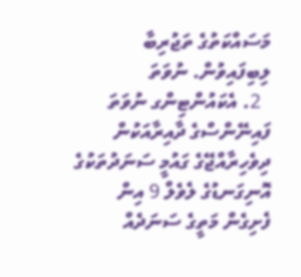މަސައްކަތުގެ ތަޖުރިބާ ލިބިފައިވުން. ނުވަތަ
  2. އެކައުންޓިންގ ނުވަތަ ފައިނޭންސްގެ ދާއިރާއަކުން ދިވެހިރާއްޖޭގެ ގައުމީ ސަނަދުތަކުގެ އޮނިގަނޑުގެ ލެވެލް 9 އިން ފެށިގެން މަތީގެ ސަނަދެއް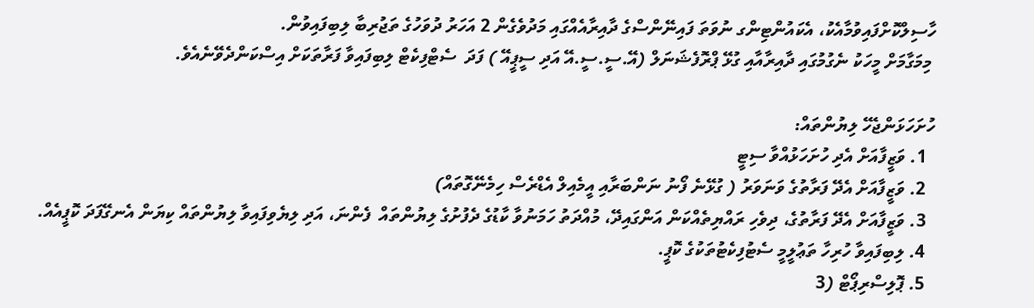ހާސިލްކޮށްފައިވުމާއެކު، އެކައުންޓިންގ ނުވަތަ ފައިނޭންސްގެ ދާއިރާއެއްގައި މަދުވެގެން 2 އަހަރު ދުވަހުގެ ތަޖުރިބާ ލިބިފައިވުން.
 މިމަގާމަށް މީހަކު ނެގުމުގައި ދާއިރާއާއި ގުޅޭ ޕްރޮފެޝަނަލް (އޭ.ސީ.ސީ.އޭ އަދި ސީޕީއޭ ) ފަދަ  ސެޓްފިކެޓް ލިބިފައިވާ ފަރާތަކަށް އިސްކަންދެވޭނެއެވެ.

ހުށަހަޅަންޖެހޭ ލިޔުންތައް:
  1. ވަޒީފާއަށް އެދި ހުށަހަޅުއްވާ ސިޓީ
  2. ވަޒީފާއަށް އެދޭ ފަރާތުގެ ވަނަވަރު ( ގުޅޭނެ ފޯނު ނަންބަރާއި އީމެއިލް އެޑްރެސް ހިމެނޭގޮތައް)
  3. ވަޒީފާއަށް އެދޭ ފަރާތުގެ، ދިވެހި ރައްޔިތެއްކަން އަންގައިދޭ، މުއްދަތު ހަމަނުވާ ކާޑުގެ ދެފުށުގެ ލިޔުންތައް  ފެންނަ، އަދި ލިޔެވިފައިވާ ލިޔުންތައް ކިޔަން އެނގޭފަދަ ކޮޕީއެއް.
  4. ލިބިފައިވާ ހުރިހާ ތަޢުލީމީ ސެޓުފިކެޓުތަކުގެ ކޮޕީ.
  5. ޕޮލިސްރިޕޯޓް (3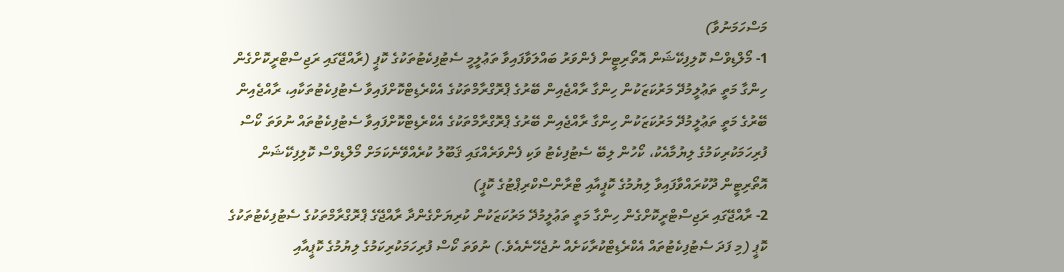މަސްހަމަނުވާ)
1- މޯލްޑިވްސް ކޮލިފިކޭޝަން އޮތޯރިޓީން ފެންވަރު ބައްލަވާފައިވާ ތަޢުލީމީ ސެޓުފިކެޓުތަކުގެ ކޮޕީ (ރާއްޖޭގައި ރަޖިސްޓްރީކޮށްގެން ހިންގާ މަތީ ތަޢުލީމުދޭ މަރުކަޒަކުން ހިންގާ ރާއްޖެއިން ބޭރުގެ ޕްރޮގްރާމްތަކުގެ އެކްރެޑިޓްކޮށްފައިވާ ސެޓުފިކެޓުތަކާއި، ރާއްޖެއިން ބޭރުގެ މަތީ ތަޢުލީމުދޭ މަރުކަޒަކުން ހިންގާ ރާއްޖެއިން ބޭރުގެ ޕްރޮގްރާމްތަކުގެ އެކްރެޑިޓްކޮށްފައިވާ ސެޓުފިކެޓުތައް ނުވަތަ ކޯސް ފުރިހަމަކުރިކަމުގެ ލިޔުމާއެކު، ކޯހުން ލިބޭ ސެޓުފިކެޓު ވަކި ފެންވަރެއްގައި ޤަބޫލު ކުރެއްވޭނެކަމަށް މޯލްޑިވްސް ކޮލިފިކޭޝަން އޮތޯރިޓީން ދޫކުރައްވާފައިވާ ލިޔުމުގެ ކޮޕީއާއި ޓްރާންސްކްރިޕްޓުގެ ކޮޕީ)
2- ރާއްޖޭގައި ރަޖިސްޓްރީކޮށްގެން ހިންގާ މަތީ ތަޢުލީމުދޭ މަރުކަޒަކުން ކުރިޔަށްގެންދާ ރާއްޖޭގެ ޕްރޮގްރާމްތަކުގެ ސެޓުފިކެޓުތަކުގެ ކޮޕީ (މި ފަދަ ސެޓުފިކެޓުތައް އެކްރެޑިޓްކުރާކަށެއް ނުޖެހޭނެއެވެ.) ނުވަތަ ކޯސް ފުރިހަމަކުރިކަމުގެ ލިޔުމުގެ ކޮޕީއާއި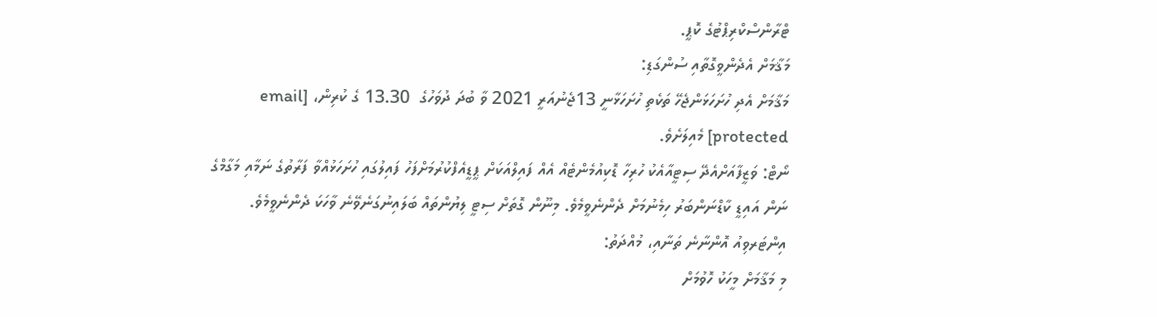ޓްރާންސްކްރިޕްޓުގެ ކޮޕީ.
މަޤާމަށް އެދެންވީގޮތާއި ސުންގަޑި:
މަޤާމަށް އެދި ހުށަހަޅަންޖެހޭ ތަކެތި ހުށަހަޅާނީ 13ޖެނުއަރީ 2021 ވާ ބުދަ ދުވަހުގެ  13.30 ގެ ކުރިން، [email protected] މެއިލަށެވެ.
ނޯޓް: ވަޒީފާއަށްއެދޭ ސިޓީއާއެކު ހުރިހާ ޑޮކިއުމެންޓެއް އެއް ފައިލްއަކަށް ޕީޑީއެފްކުރުމަށްފަހު ފައިލުގައި ހުށަހަޅުއްވާ ފަރާތުގެ ނަމާއި މަގާމްގެ ނަން އައިޑީ ކާޑްނަންބަރު ހިމެނުމަށް ދެންނެވީމެވެ. މިނޫން ގޮތަށް ސިޓީ ލިޔުންތައް ބަލައިނުގަނެވޭނެ ވާހަކަ ދެންނެވީމެވެ.
އިންޓަރވިއު އޮންނާނެ ތަނާއި، މުއްދަތު:
މި މަޤާމަށް މީހަކު ހޮވުމަށް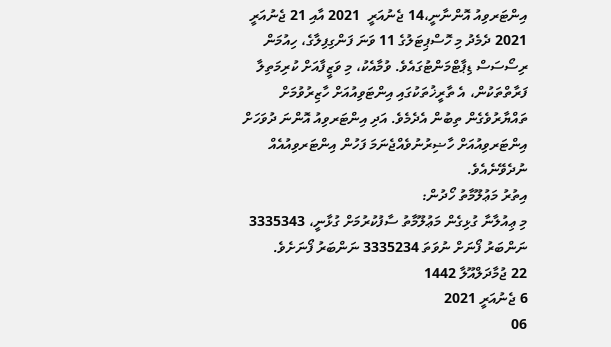އިންޓަރވިއު އޮންނާނީ،14 ޖެނުއަރީ  2021 އާއި 21 ޖެނުއަރީ 2021 ދެމެދު މި ހޮސްޕިޓަލުގެ 11 ވަނަ ފަންގިފިލާގެ، ހިއުމަން ރިސޯސަސް ޑިޕާޓްމަންޓުގައެވެ. ވުމާއެކު، މި ވަޒީފާއަށް ކުރިމަތިލާ ފަރާތްތަކުން، އެ ތާރީޚުތަކުގައި އިންޓަވިއުއަށް ހާޒިރުވުމަށް ތައްޔާރުވެގެން ތިބުން އެދެމެވެ. އަދި އިންޓަރވިއު އޮންނަ ދުވަހަށް އިންޓަރވިއުއަށް ހާޟިރުނުވެއްޖެނަމަ ފަހުން އިންޓަރވިއުއެއް ނުދެވޭނެއެވެ.
އިތުރު މަޢުލޫމާތު ހޯދުން:
މި ޢިއުލާނާ ގުޅިގެން މަޢުލޫމާތު ސާފުކުރުމަށް ގުޅާނީ، 3335343 ނަންބަރު ފޯނަށް ނުވަތަ 3335234 ނަންބަރު ފޯނަށެވެ.
22 ޖުމާދަލްއޫލާ 1442
6 ޖެނުއަރީ 2021
06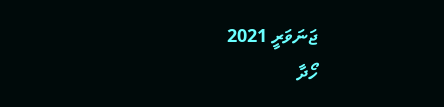ޖަނަވަރީ 2021
ހޯދާ